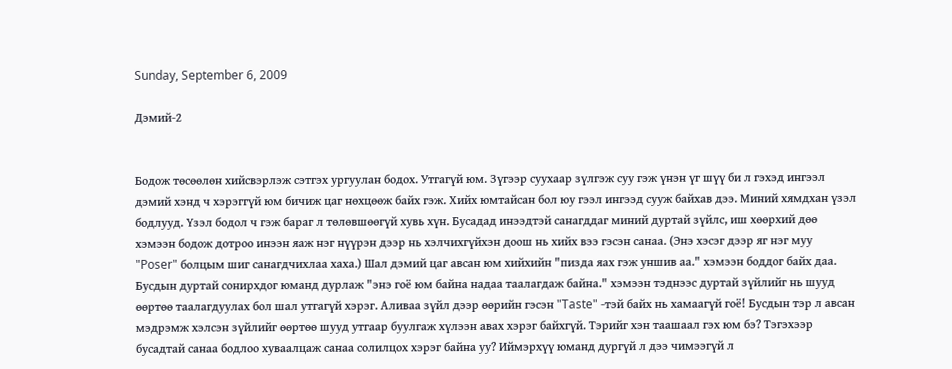Sunday, September 6, 2009

Дэмий-2


Бодож төсөөлөн хийсвэрлэж сэтгэх ургуулан бодох. Утгагүй юм. Зүгээр суухаар зүлгэж суу гэж үнэн үг шүү би л гэхэд ингээл дэмий хэнд ч хэрэггүй юм бичиж цаг нөхцөөж байх гэж. Хийх юмтайсан бол юу гээл ингээд сууж байхав дээ. Миний хямдхан үзэл бодлууд. Үзэл бодол ч гэж бараг л төлөвшөөгүй хувь хүн. Бусадад инээдтэй санагддаг миний дуртай зүйлс, иш хөөрхий дөө хэмээн бодож дотроо инээн яаж нэг нүүрэн дээр нь хэлчихгүйхэн доош нь хийх вээ гэсэн санаа. (Энэ хэсэг дээр яг нэг муу "Poser" болцым шиг санагдчихлаа хаха.) Шал дэмий цаг авсан юм хийхийн "пизда яах гэж уншив аа." хэмээн боддог байх даа.
Бусдын дуртай сонирхдог юманд дурлаж "энэ гоё юм байна надаа таалагдаж байна." хэмээн тэднээс дуртай зүйлийг нь шууд өөртөө таалагдуулах бол шал утгагүй хэрэг. Аливаа зүйл дээр өөрийн гэсэн "Taste" -тэй байх нь хамаагүй гоё! Бусдын тэр л авсан мэдрэмж хэлсэн зүйлийг өөртөө шууд утгаар буулгаж хүлээн авах хэрэг байхгүй. Тэрийг хэн таашаал гэх юм бэ? Тэгэхээр бусадтай санаа бодлоо хуваалцаж санаа солилцох хэрэг байна уу? Иймэрхүү юманд дургүй л дээ чимээгүй л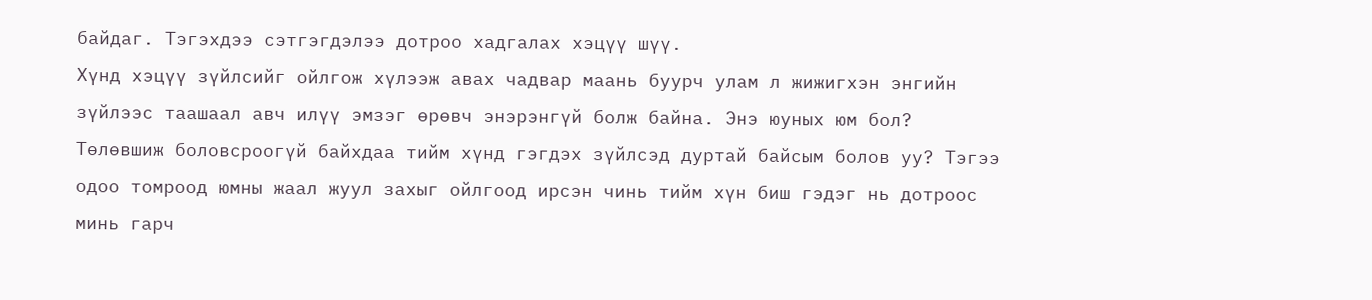байдаг. Тэгэхдээ сэтгэгдэлээ дотроо хадгалах хэцүү шүү.
Хүнд хэцүү зүйлсийг ойлгож хүлээж авах чадвар маань буурч улам л жижигхэн энгийн зүйлээс таашаал авч илүү эмзэг өрөвч энэрэнгүй болж байна. Энэ юуных юм бол? Төлөвшиж боловсроогүй байхдаа тийм хүнд гэгдэх зүйлсэд дуртай байсым болов уу? Тэгээ одоо томроод юмны жаал жуул захыг ойлгоод ирсэн чинь тийм хүн биш гэдэг нь дотроос минь гарч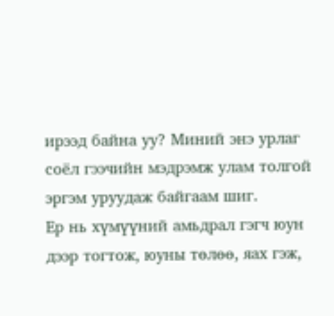ирээд байна уу? Миний энэ урлаг соёл гээчийн мэдрэмж улам толгой эргэм уруудаж байгаам шиг.
Ер нь хүмүүний амьдрал гэгч юун дээр тогтож, юуны төлөө, яах гэж,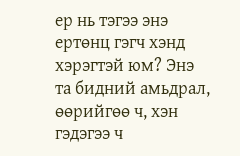ер нь тэгээ энэ ертөнц гэгч хэнд хэрэгтэй юм? Энэ та бидний амьдрал, өөрийгөө ч, хэн гэдэгээ ч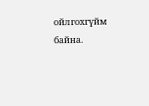ойлгохгүйм байна.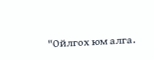"Ойлгох юм алга.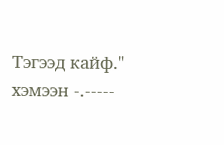Тэгээд кайф." хэмээн -.-----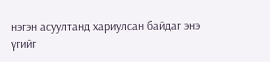нэгэн асуултанд хариулсан байдаг энэ үгийг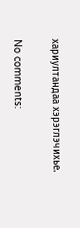хариултандаа хэрэглэчихье.

No comments: